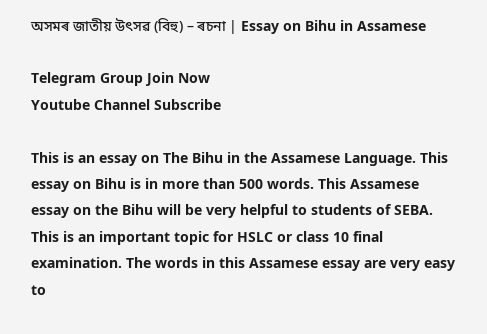অসমৰ জাতীয় উৎসৱ (বিহু) – ৰচনা | Essay on Bihu in Assamese

Telegram Group Join Now
Youtube Channel Subscribe

This is an essay on The Bihu in the Assamese Language. This essay on Bihu is in more than 500 words. This Assamese essay on the Bihu will be very helpful to students of SEBA. This is an important topic for HSLC or class 10 final examination. The words in this Assamese essay are very easy to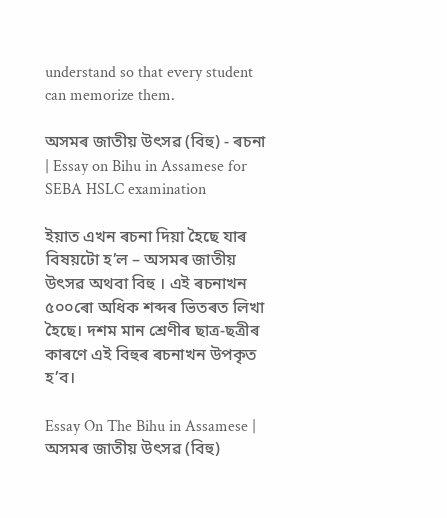understand so that every student can memorize them.

অসমৰ জাতীয় উৎসৱ (বিহু) - ৰচনা | Essay on Bihu in Assamese for SEBA HSLC examination

ইয়াত এখন ৰচনা দিয়া হৈছে যাৰ বিষয়টো হ’ল – অসমৰ জাতীয় উৎসৱ অথবা বিহু । এই ৰচনাখন ৫০০ৰো অধিক শব্দৰ ভিতৰত লিখা হৈছে। দশম মান শ্ৰেণীৰ ছাত্ৰ-ছত্ৰীৰ কাৰণে এই বিহুৰ ৰচনাখন উপকৃত হ’ব।

Essay On The Bihu in Assamese | অসমৰ জাতীয় উৎসৱ (বিহু)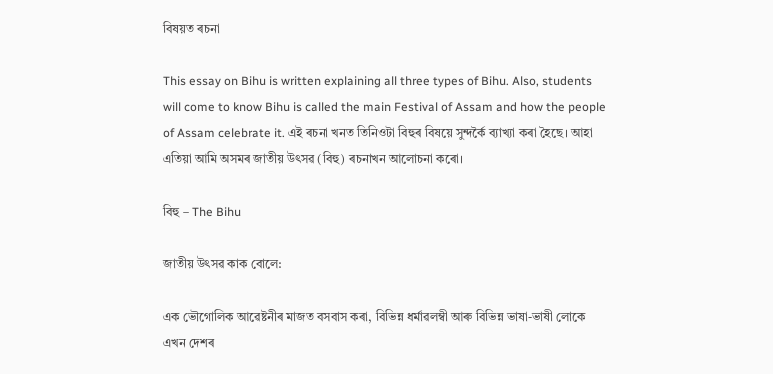বিষয়ত ৰচনা

This essay on Bihu is written explaining all three types of Bihu. Also, students will come to know Bihu is called the main Festival of Assam and how the people of Assam celebrate it. এই ৰচনা খনত তিনিওটা বিহুৰ বিষয়ে সুন্দৰ্কৈ ব্যাখ্যা কৰা হৈছে। আহা এতিয়া আমি অসমৰ জাতীয় উৎসৱ (বিহু) ৰচনাখন আলোচনা কৰো।

বিহু – The Bihu

জাতীয় উৎসৱ কাক বোলে:

এক ভৌগোলিক আৱেষ্টনীৰ মাজত বসবাস কৰা, বিভিন্ন ধৰ্মাৱলম্বী আৰু বিভিন্ন ভাষা-ভাষী লোকে এখন দেশৰ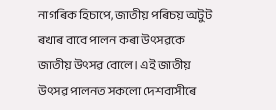নাগৰিক হিচাপে, জাতীয় পৰিচয় অটুট ৰখাৰ বাবে পালন কৰা উৎসৱকে জাতীয় উৎসৱ বোলে। এই জাতীয় উৎসৱ পালনত সকলো দেশবাসীৰে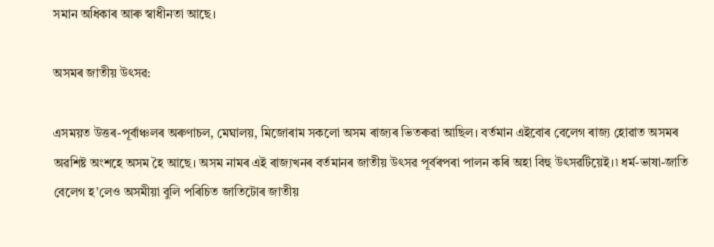সমান অধিকাৰ আৰু স্বাধীনতা আছে।

অসমৰ জাতীয় উৎসৱ:

এসময়ত উত্তৰ-পূৰ্বাঞ্চলৰ অৰুণাচল, মেঘালয়, মিজোৰাম সকলো অসম ৰাজ্যৰ ভিতৰুৱা আছিল। বৰ্তমান এইবোৰ বেলেগ ৰাজ্য হোৱাত অসমৰ অৱশিষ্ট অংশহে অসম হৈ আছে। অসম নামৰ এই ৰাজ্যখনৰ বৰ্তমানৰ জাতীয় উৎসৱ পূৰ্বৰপৰা পালন কৰি অহা বিহু উৎসৱটিয়েই।৷ ধৰ্ম-ভাষা-জাতি বেলেগ হ’লেও অসমীয়া বুলি পৰিচিত জাতিটোৰ জাতীয়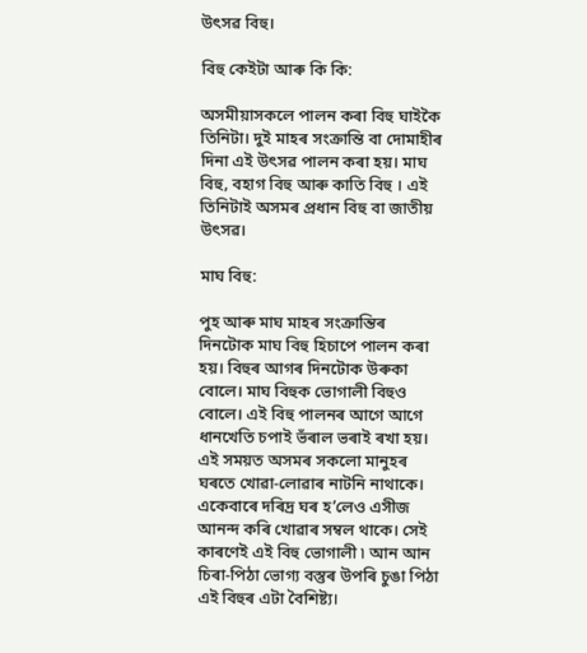উৎসৱ বিহু।

বিহু কেইটা আৰু কি কি:

অসমীয়াসকলে পালন কৰা বিহু ঘাইকৈ তিনিটা। দুই মাহৰ সংক্ৰান্তি বা দোমাহীৰ দিনা এই উৎসৱ পালন কৰা হয়। মাঘ বিহু, বহাগ বিহু আৰু কাতি বিহু । এই তিনিটাই অসমৰ প্ৰধান বিহু বা জাতীয় উৎসৱ।

মাঘ বিহু:

পুহ আৰু মাঘ মাহৰ সংক্ৰান্তিৰ দিনটোক মাঘ বিহু হিচাপে পালন কৰা হয়। বিহুৰ আগৰ দিনটোক উৰুকা বোলে। মাঘ বিহুক ভোগালী বিহুও বোলে। এই বিহু পালনৰ আগে আগে ধানখেতি চপাই ভঁৰাল ভৰাই ৰখা হয়। এই সময়ত অসমৰ সকলো মানুহৰ ঘৰতে খোৱা-লোৱাৰ নাটনি নাথাকে। একেবাৰে দৰিদ্ৰ ঘৰ হ’লেও এসীজ আনন্দ কৰি খোৱাৰ সম্বল থাকে। সেই কাৰণেই এই বিহু ভোগালী ৷ আন আন চিৰা-পিঠা ভোগ্য বস্তুৰ উপৰি চুঙা পিঠা এই বিহুৰ এটা বৈশিষ্ট্য।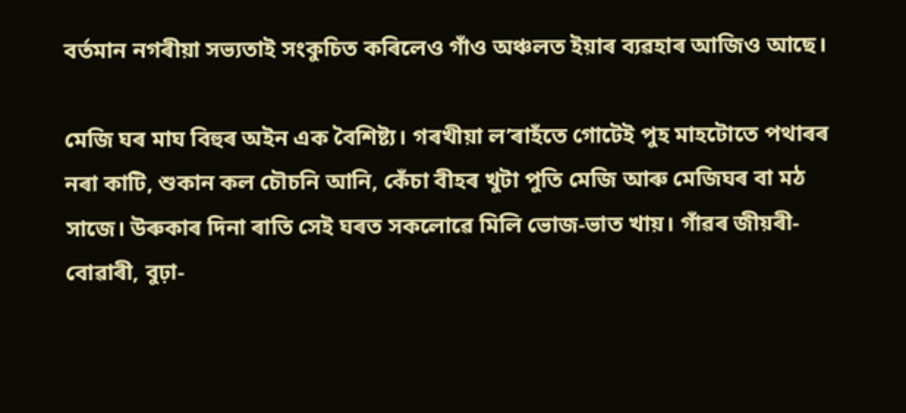বৰ্তমান নগৰীয়া সভ্যতাই সংকুচিত কৰিলেও গাঁও অঞ্চলত ইয়াৰ ব্যৱহাৰ আজিও আছে।

মেজি ঘৰ মাঘ বিহুৰ অইন এক বৈশিষ্ট্য। গৰখীয়া ল’ৰাহঁতে গোটেই পুহ মাহটোতে পথাৰৰ নৰা কাটি, শুকান কল চৌচনি আনি, কেঁচা বীহৰ খুটা পুতি মেজি আৰু মেজিঘৰ বা মঠ সাজে। উৰুকাৰ দিনা ৰাতি সেই ঘৰত সকলোৱে মিলি ভোজ-ভাত খায়। গাঁৱৰ জীয়ৰী-বোৱাৰী, বুঢ়া-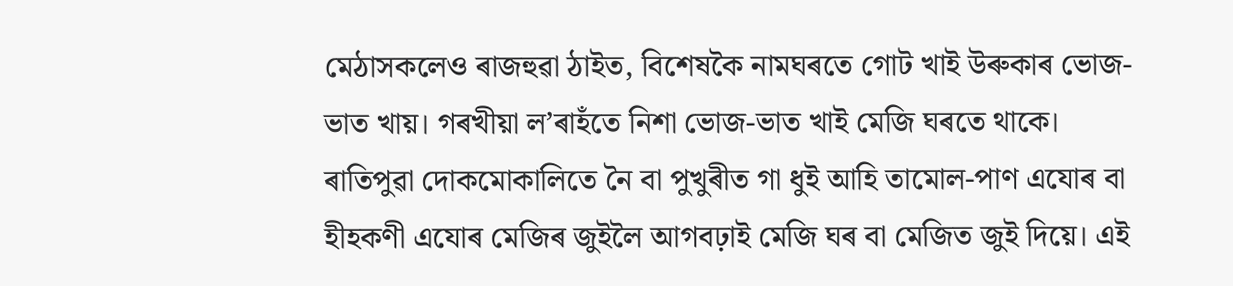মেঠাসকলেও ৰাজহুৱা ঠাইত, বিশেষকৈ নামঘৰতে গোট খাই উৰুকাৰ ভোজ-ভাত খায়। গৰখীয়া ল’ৰাহঁতে নিশা ভোজ-ভাত খাই মেজি ঘৰতে থাকে। ৰাতিপুৱা দোকমোকালিতে নৈ বা পুখুৰীত গা ধুই আহি তামোল-পাণ এযোৰ বা হীহকণী এযোৰ মেজিৰ জুইলৈ আগবঢ়াই মেজি ঘৰ বা মেজিত জুই দিয়ে। এই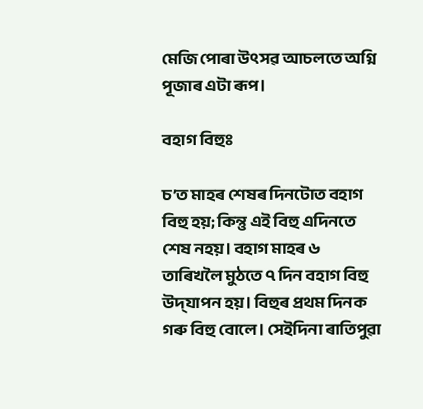মেজি পোৰা উৎসৱ আচলতে অগ্নি পূজাৰ এটা ৰূপ।

বহাগ বিহুঃ

চ’ত মাহৰ শেষৰ দিনটোত বহাগ বিহু হয়; কিন্তু এই বিহু এদিনতে শেষ নহয়। বহাগ মাহৰ ৬ তাৰিখলৈ মুঠতে ৭ দিন বহাগ বিহু উদ্‌যাপন হয়। বিহুৰ প্ৰথম দিনক গৰু বিহু বোলে। সেইদিনা ৰাতিপুৱা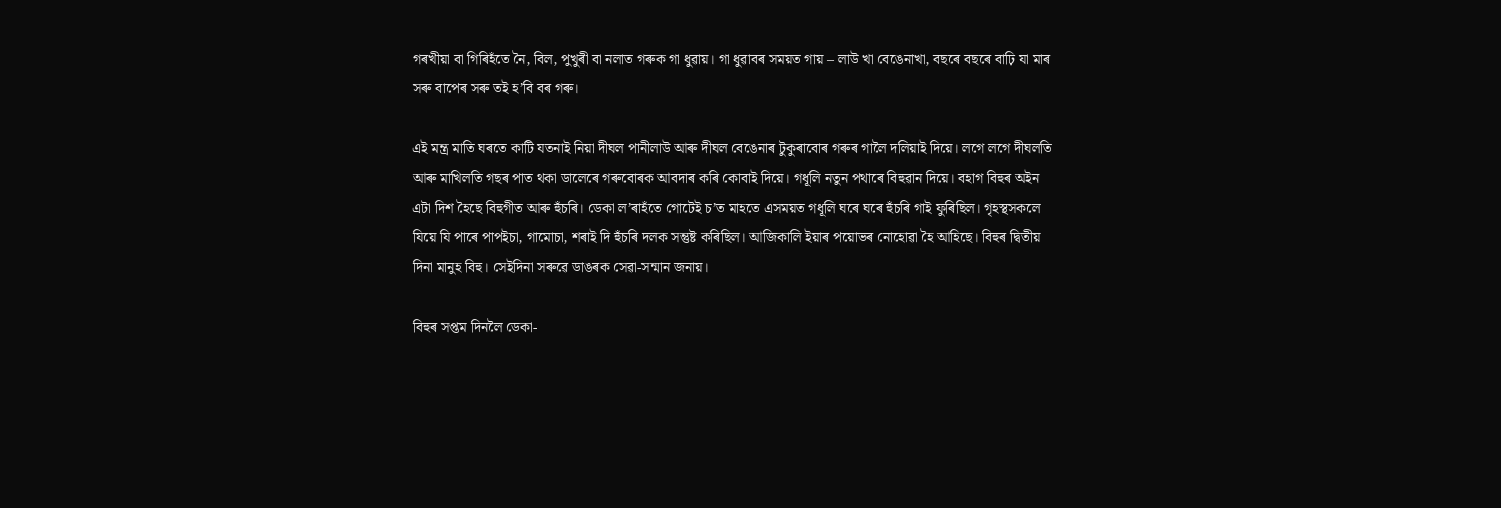গৰখীয়া বা গিৰিহঁতে নৈ, বিল, পুখুৰী বা নলাত গৰুক গা ধুৱায়। গা ধুৱাবৰ সময়ত গায় – লাউ খা বেঙেনাখা, বছৰে বছৰে বাঢ়ি যা মাৰ সৰু বাপেৰ সৰু তই হ’বি বৰ গৰু।

এই মন্ত্ৰ মাতি ঘৰতে কাটি যতনাই নিয়া দীঘল পানীলাউ আৰু দীঘল বেঙেনাৰ টুকুৰাবোৰ গৰুৰ গালৈ দলিয়াই দিয়ে। লগে লগে দীঘলতি আৰু মাখিলতি গছৰ পাত থকা ডালেৰে গৰুবোৰক আবদাৰ কৰি কোবাই দিয়ে। গধূলি নতুন পথাৰে বিহুৱান দিয়ে। বহাগ বিহুৰ অইন এটা দিশ হৈছে বিহুগীত আৰু হুঁচৰি। ডেকা ল’ৰাহঁতে গোটেই চ’ত মাহতে এসময়ত গধূলি ঘৰে ঘৰে হুঁচৰি গাই ফুৰিছিল। গৃহস্থসকলে যিয়ে যি পাৰে পাপইচা, গামোচা, শৰাই দি হুঁচৰি দলক সন্তুষ্ট কৰিছিল। আজিকালি ইয়াৰ পয়োভৰ নোহোৱা হৈ আহিছে। বিহুৰ দ্বিতীয় দিনা মানুহ বিহু। সেইদিনা সৰুৱে ডাঙৰক সেৱা-সন্মান জনায়।

বিহুৰ সপ্তম দিনলৈ ডেকা-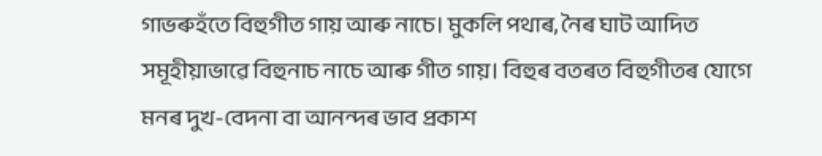গাভৰুহঁতে বিহুগীত গায় আৰু নাচে। মুকলি পথাৰ, নৈৰ ঘাট আদিত সমূহীয়াভাৱে বিহুনাচ নাচে আৰু গীত গায়। বিহুৰ বতৰত বিহুগীতৰ যোগে মনৰ দুখ-বেদনা বা আনন্দৰ ভাব প্ৰকাশ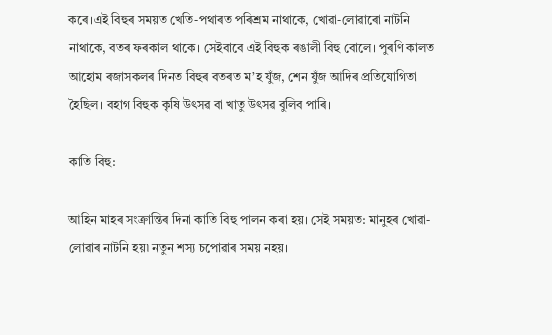কৰে।এই বিহুৰ সময়ত খেতি-পথাৰত পৰিশ্ৰম নাথাকে, খোৱা-লোৱাৰো নাটনি নাথাকে, বতৰ ফৰকাল থাকে। সেইবাবে এই বিহুক ৰঙালী বিহু বোলে। পুৰণি কালত আহোম ৰজাসকলৰ দিনত বিহুৰ বতৰত ম’হ যুঁজ, শেন যুঁজ আদিৰ প্ৰতিযোগিতা হৈছিল। বহাগ বিহুক কৃষি উৎসৱ বা খাতু উৎসৱ বুলিব পাৰি।

কাতি বিহু:

আহিন মাহৰ সংক্ৰান্তিৰ দিনা কাতি বিহু পালন কৰা হয়। সেই সময়ত: মানুহৰ খোৱা-লোৱাৰ নাটনি হয়৷ নতুন শস্য চপোৱাৰ সময় নহয়।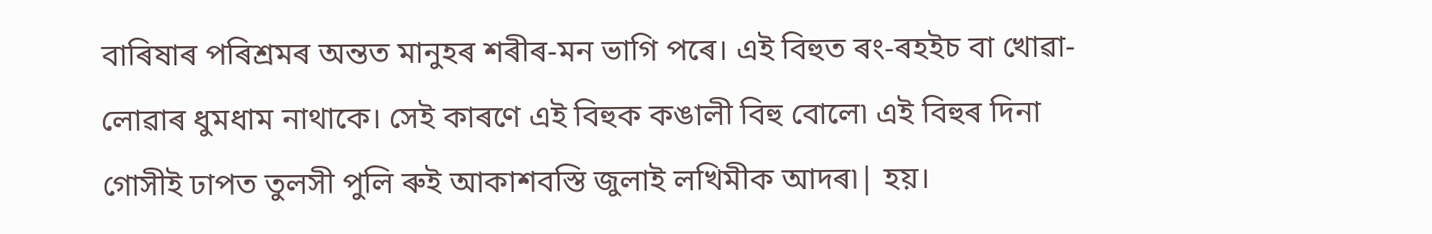বাৰিষাৰ পৰিশ্ৰমৰ অন্তত মানুহৰ শৰীৰ-মন ভাগি পৰে। এই বিহুত ৰং-ৰহইচ বা খোৱা-লোৱাৰ ধুমধাম নাথাকে। সেই কাৰণে এই বিহুক কঙালী বিহু বোলে৷ এই বিহুৰ দিনা গোসীই ঢাপত তুলসী পুলি ৰুই আকাশবস্তি জুলাই লখিমীক আদৰ৷| হয়।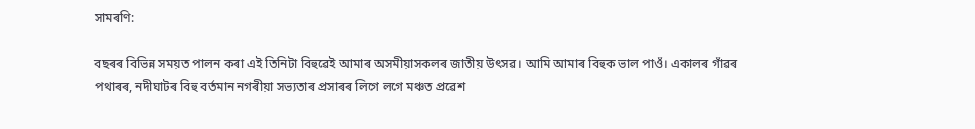সামৰণি:

বছৰৰ বিভিন্ন সময়ত পালন কৰা এই তিনিটা বিহুৱেই আমাৰ অসমীয়াসকলৰ জাতীয় উৎসৱ। আমি আমাৰ বিহুক ভাল পাওঁ। একালৰ গাঁৱৰ পথাৰৰ, নদীঘাটৰ বিহু বৰ্তমান নগৰীয়া সভ্যতাৰ প্ৰসাৰৰ লিগে লগে মঞ্চত প্ৰৱেশ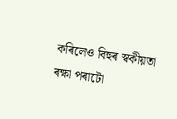কৰিলেও বিহুৰ স্বকীয়তা ৰক্ষা পৰাটো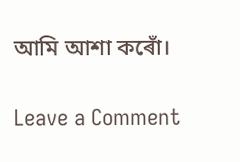আমি আশা কৰোঁ।

Leave a Comment